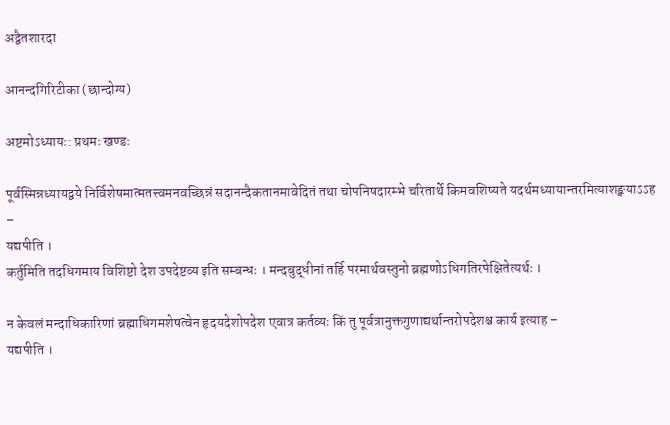अद्वैतशारदा

आनन्दगिरिटीका (छान्दोग्य)

अष्टमोऽध्यायः: प्रथमः खण्डः

पूर्वस्मिन्नध्यायद्वये निर्विशेषमात्मतत्त्वमनवच्छिन्नं सदानन्दैकतानमावेदितं तथा चोपनिषदारम्भे चरितार्थे किमवशिष्यते यदर्थमध्यायान्तरमित्याशङ्क्याऽऽह –
यद्यपीति ।
कर्तुमिति तदधिगमाय विशिष्टो देश उपदेष्टव्य इति सम्बन्धः । मन्दबुद्धीनां तर्हि परमार्थवस्तुनो ब्रह्मणोऽधिगतिरपेक्षितेत्यर्थः ।

न केवलं मन्दाधिकारिणां ब्रह्माधिगमशेषत्वेन हृदयदेशोपदेश एवात्र कर्तव्यः किं तु पूर्वत्रानुक्तगुणाद्यर्थान्तरोपदेशश्च कार्य इत्याह –
यद्यपीति ।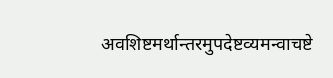अवशिष्टमर्थान्तरमुपदेष्टव्यमन्वाचष्टे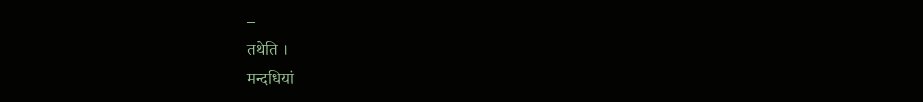–
तथेति ।
मन्दधियां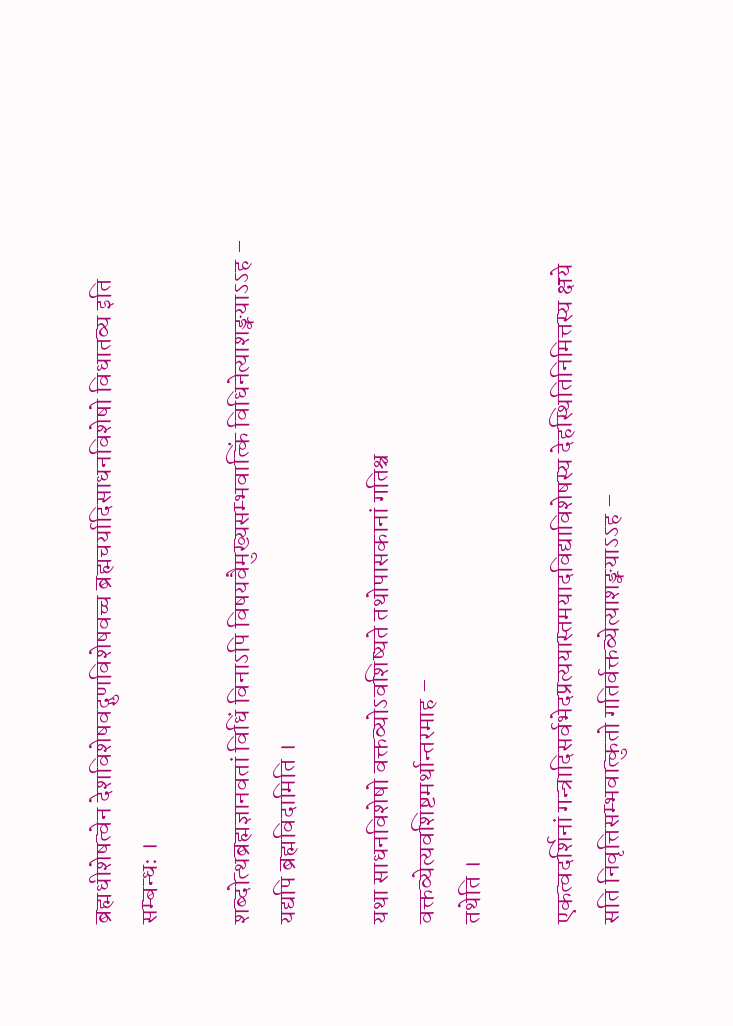ब्रह्मधीशेषत्वेन देशविशेषवद्गुणविशेषवच्च ब्रह्मचर्यादिसाधनविशेषो विधातव्य इति सम्बन्धः ।

शब्दोत्थब्रह्मज्ञानवतां विधिं विनाऽपि विषयवैमुख्यसम्भवात्किं विधिनेत्याशङ्क्याऽऽह –
यद्यपि ब्रह्मविदामिति ।

यथा साधनविशेषो वक्तव्योऽवशिष्यते तथोपासकानां गतिश्च वक्तव्येत्यवशिष्टमर्थान्तरमाह –
तथेति ।

एकत्वदर्शिनां गन्त्रादिसर्वभेदप्रत्ययास्तमयादविद्याविशेषस्य देहस्थितिनिमित्तस्य क्षये सति निवृत्तिसम्भवात्कुतो गतिर्वक्तव्येत्याशङ्क्याऽऽह –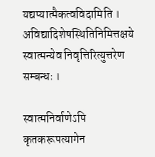यद्यप्यात्मैकत्वविदामिति ।
अविद्यादिशेषस्थितिनिमित्तक्षये स्वात्मन्येव निवृत्तिरित्युत्तरेण सम्बन्धः ।

स्वात्मनिर्वाणेऽपि कृतकरूपत्यागेन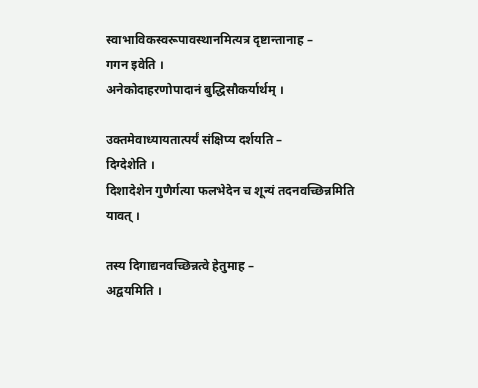स्वाभाविकस्वरूपावस्थानमित्यत्र दृष्टान्तानाह –
गगन इवेति ।
अनेकोदाहरणोपादानं बुद्धिसौकर्यार्थम् ।

उक्तमेवाध्यायतात्पर्यं संक्षिप्य दर्शयति –
दिग्देशेति ।
दिशादेशेन गुणैर्गत्या फलभेदेन च शून्यं तदनवच्छिन्नमिति यावत् ।

तस्य दिगाद्यनवच्छिन्नत्वे हेतुमाह –
अद्वयमिति ।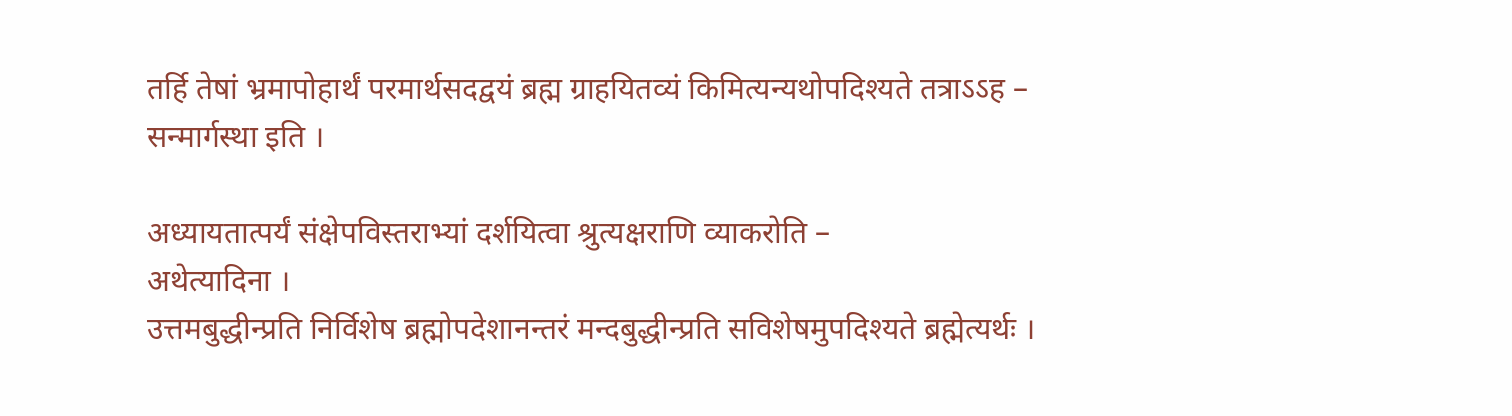तर्हि तेषां भ्रमापोहार्थं परमार्थसदद्वयं ब्रह्म ग्राहयितव्यं किमित्यन्यथोपदिश्यते तत्राऽऽह –
सन्मार्गस्था इति ।

अध्यायतात्पर्यं संक्षेपविस्तराभ्यां दर्शयित्वा श्रुत्यक्षराणि व्याकरोति –
अथेत्यादिना ।
उत्तमबुद्धीन्प्रति निर्विशेष ब्रह्मोपदेशानन्तरं मन्दबुद्धीन्प्रति सविशेषमुपदिश्यते ब्रह्मेत्यर्थः ।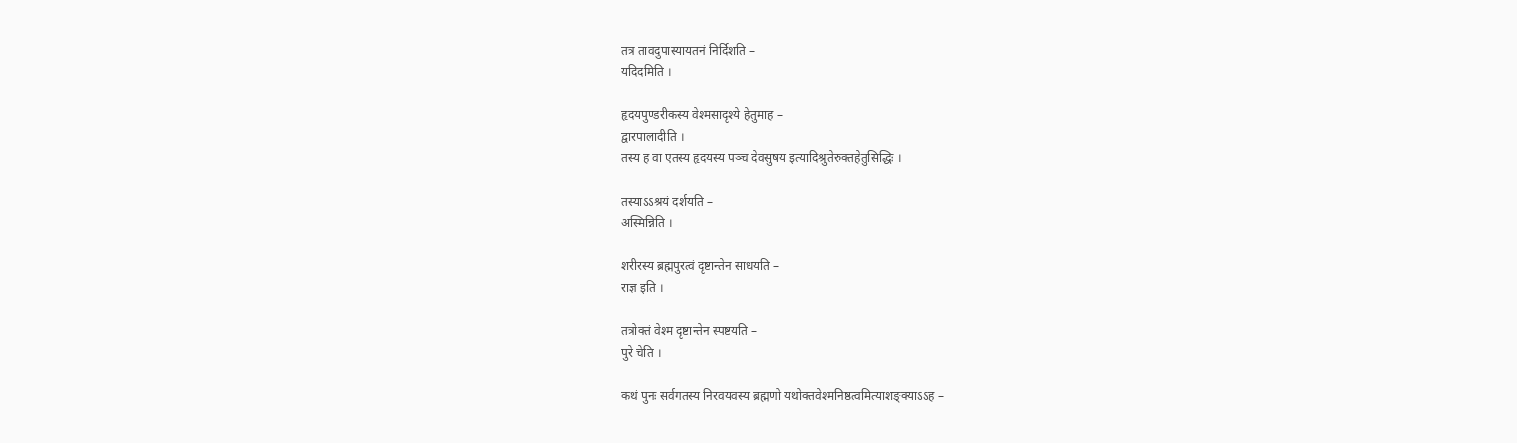तत्र तावदुपास्यायतनं निर्दिशति –
यदिदमिति ।

हृदयपुण्डरीकस्य वेश्मसादृश्ये हेतुमाह –
द्वारपालादीति ।
तस्य ह वा एतस्य हृदयस्य पञ्च देवसुषय इत्यादिश्रुतेरुक्तहेतुसिद्धिः ।

तस्याऽऽश्रयं दर्शयति –
अस्मिन्निति ।

शरीरस्य ब्रह्मपुरत्वं दृष्टान्तेन साधयति –
राज्ञ इति ।

तत्रोक्तं वेश्म दृष्टान्तेन स्पष्टयति –
पुरे चेति ।

कथं पुनः सर्वगतस्य निरवयवस्य ब्रह्मणो यथोक्तवेश्मनिष्ठत्वमित्याशङ्क्याऽऽह –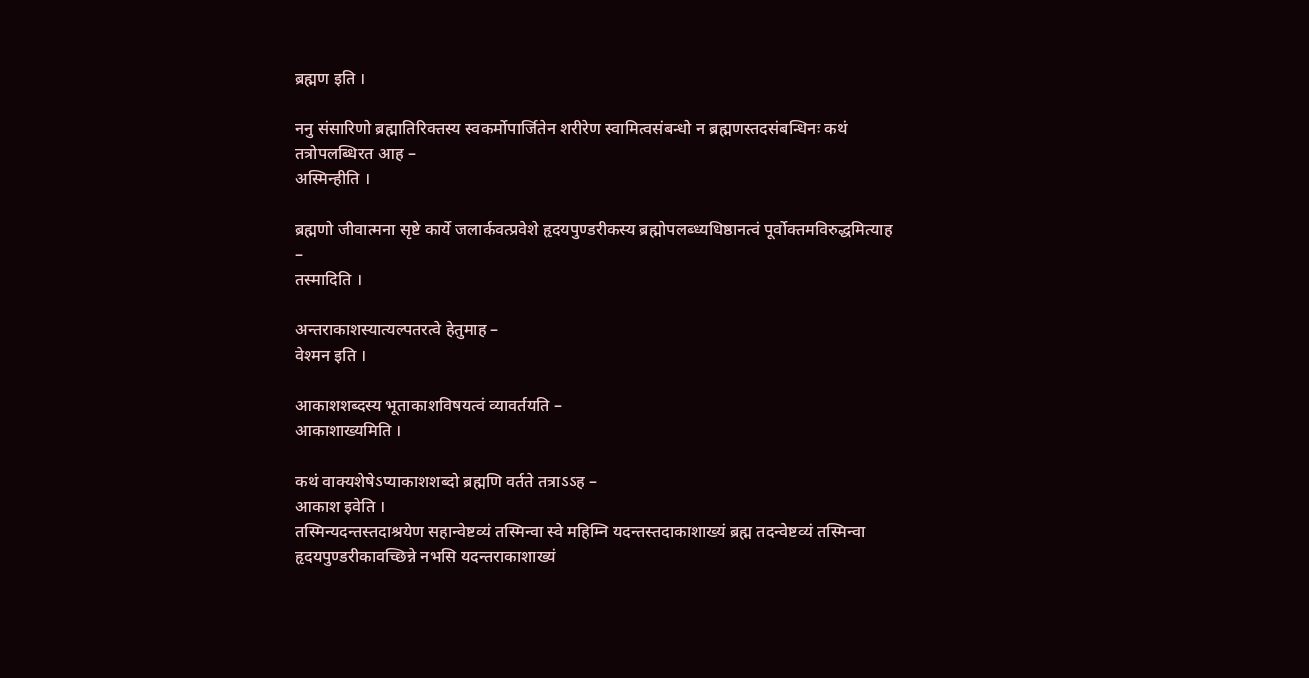ब्रह्मण इति ।

ननु संसारिणो ब्रह्मातिरिक्तस्य स्वकर्मोपार्जितेन शरीरेण स्वामित्वसंबन्धो न ब्रह्मणस्तदसंबन्धिनः कथं तत्रोपलब्धिरत आह –
अस्मिन्हीति ।

ब्रह्मणो जीवात्मना सृष्टे कार्ये जलार्कवत्प्रवेशे हृदयपुण्डरीकस्य ब्रह्मोपलब्ध्यधिष्ठानत्वं पूर्वोक्तमविरुद्धमित्याह –
तस्मादिति ।

अन्तराकाशस्यात्यल्पतरत्वे हेतुमाह –
वेश्मन इति ।

आकाशशब्दस्य भूताकाशविषयत्वं व्यावर्तयति –
आकाशाख्यमिति ।

कथं वाक्यशेषेऽप्याकाशशब्दो ब्रह्मणि वर्तते तत्राऽऽह –
आकाश इवेति ।
तस्मिन्यदन्तस्तदाश्रयेण सहान्वेष्टव्यं तस्मिन्वा स्वे महिम्नि यदन्तस्तदाकाशाख्यं ब्रह्म तदन्वेष्टव्यं तस्मिन्वा हृदयपुण्डरीकावच्छिन्ने नभसि यदन्तराकाशाख्यं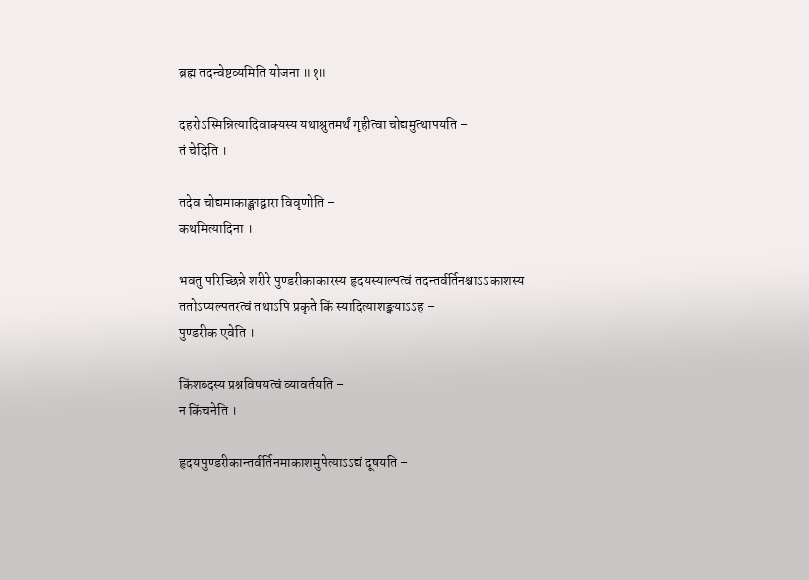ब्रह्म तदन्वेष्टव्यमिति योजना ॥१॥

दहरोऽस्मिन्नित्यादिवाक्यस्य यथाश्रुतमर्थं गृहीत्वा चोद्यमुत्थापयति –
तं चेदिति ।

तदेव चोद्यमाकाङ्क्षाद्वारा विवृणोति –
कथमित्यादिना ।

भवतु परिच्छिन्ने शरीरे पुण्डरीकाकारस्य हृदयस्याल्पत्वं तदन्तर्वर्तिनश्चाऽऽकाशस्य ततोऽप्यल्पतरत्वं तथाऽपि प्रकृते किं स्यादित्याशङ्क्याऽऽह –
पुण्डरीक एवेति ।

किंशब्दस्य प्रश्नविषयत्वं व्यावर्तयति –
न किंचनेति ।

हृदयपुण्डरीकान्तर्वर्तिनमाकाशमुपेत्याऽऽद्यं दूषयति –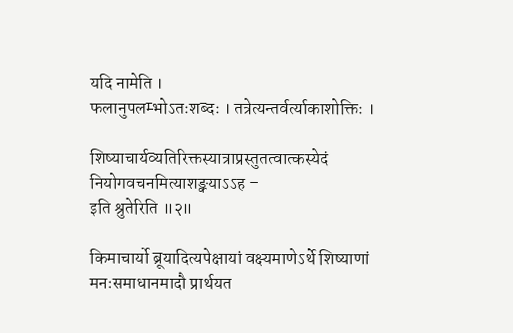यदि नामेति ।
फलानुपलम्भोऽतःशब्दः । तत्रेत्यन्तर्वर्त्याकाशोक्तिः ।

शिष्याचार्यव्यतिरिक्तस्यात्राप्रस्तुतत्वात्कस्येदं नियोगवचनमित्याशङ्क्याऽऽह –
इति श्रुतेरिति ॥२॥

किमाचार्यो ब्रूयादित्यपेक्षायां वक्ष्यमाणेऽर्थे शिष्याणां मनःसमाधानमादौ प्रार्थयत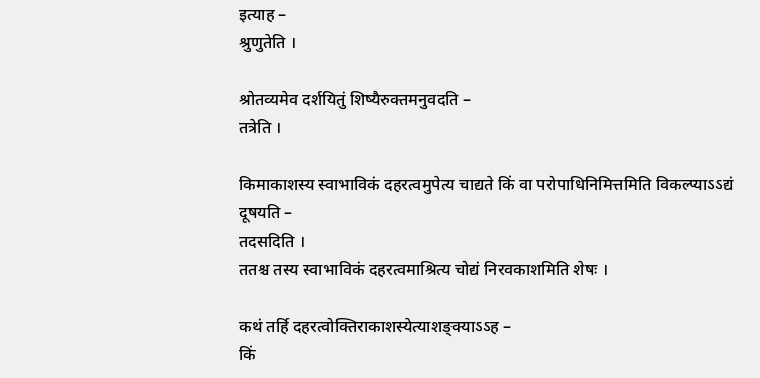इत्याह –
श्रुणुतेति ।

श्रोतव्यमेव दर्शयितुं शिष्यैरुक्तमनुवदति –
तत्रेति ।

किमाकाशस्य स्वाभाविकं दहरत्वमुपेत्य चाद्यते किं वा परोपाधिनिमित्तमिति विकल्प्याऽऽद्यं दूषयति –
तदसदिति ।
ततश्च तस्य स्वाभाविकं दहरत्वमाश्रित्य चोद्यं निरवकाशमिति शेषः ।

कथं तर्हि दहरत्वोक्तिराकाशस्येत्याशङ्क्याऽऽह –
किं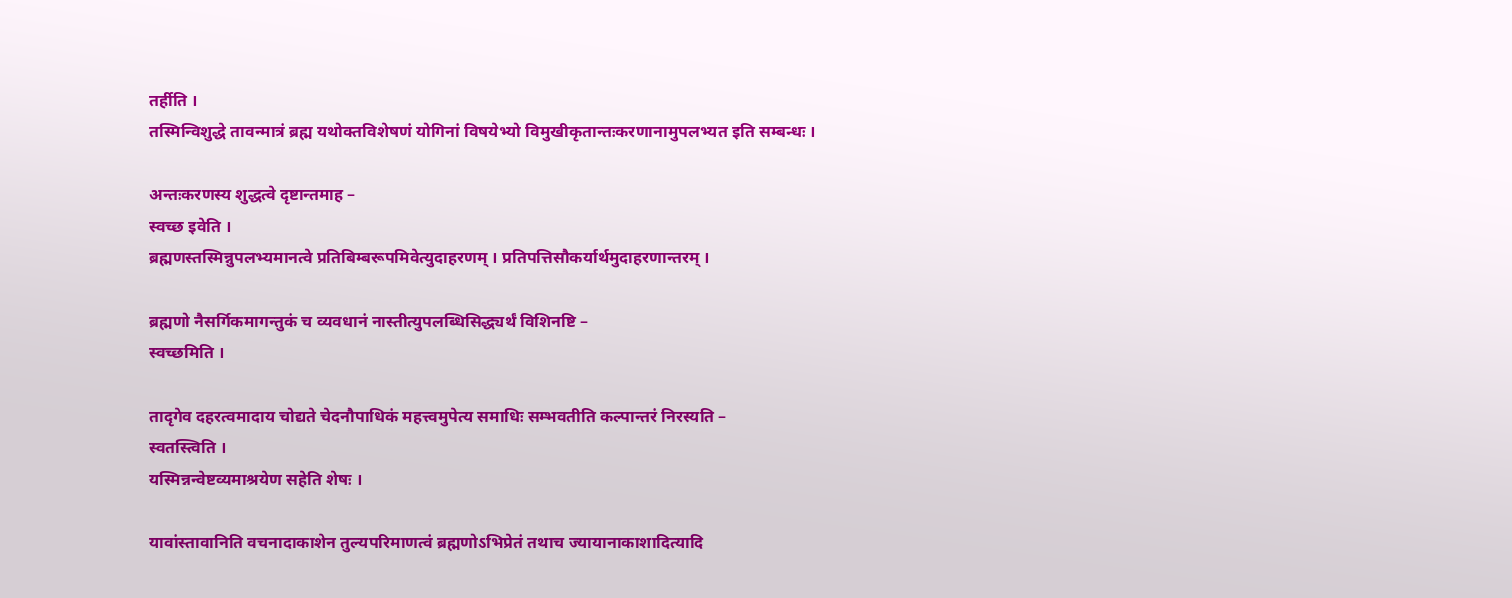तर्हीति ।
तस्मिन्विशुद्धे तावन्मात्रं ब्रह्म यथोक्तविशेषणं योगिनां विषयेभ्यो विमुखीकृतान्तःकरणानामुपलभ्यत इति सम्बन्धः ।

अन्तःकरणस्य शुद्धत्वे दृष्टान्तमाह –
स्वच्छ इवेति ।
ब्रह्मणस्तस्मिन्नुपलभ्यमानत्वे प्रतिबिम्बरूपमिवेत्युदाहरणम् । प्रतिपत्तिसौकर्यार्थमुदाहरणान्तरम् ।

ब्रह्मणो नैसर्गिकमागन्तुकं च व्यवधानं नास्तीत्युपलब्धिसिद्ध्यर्थं विशिनष्टि –
स्वच्छमिति ।

तादृगेव दहरत्वमादाय चोद्यते चेदनौपाधिकं महत्त्वमुपेत्य समाधिः सम्भवतीति कल्पान्तरं निरस्यति –
स्वतस्त्विति ।
यस्मिन्नन्वेष्टव्यमाश्रयेण सहेति शेषः ।

यावांस्तावानिति वचनादाकाशेन तुल्यपरिमाणत्वं ब्रह्मणोऽभिप्रेतं तथाच ज्यायानाकाशादित्यादि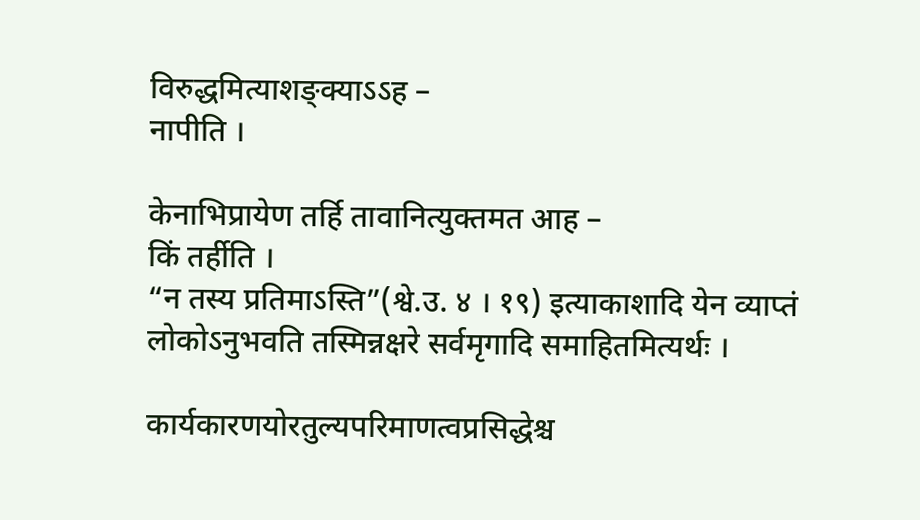विरुद्धमित्याशङ्क्याऽऽह –
नापीति ।

केनाभिप्रायेण तर्हि तावानित्युक्तमत आह –
किं तर्हीति ।
“न तस्य प्रतिमाऽस्ति”(श्वे.उ. ४ । १९) इत्याकाशादि येन व्याप्तं लोकोऽनुभवति तस्मिन्नक्षरे सर्वमृगादि समाहितमित्यर्थः ।

कार्यकारणयोरतुल्यपरिमाणत्वप्रसिद्धेश्च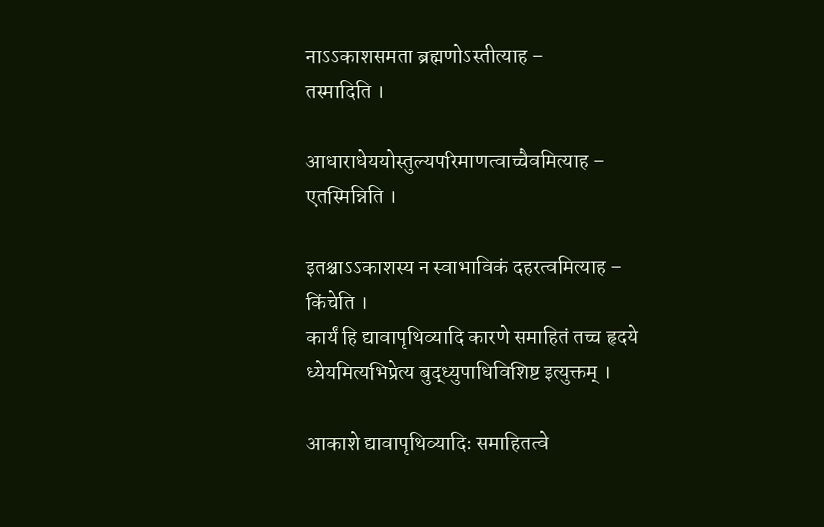नाऽऽकाशसमता ब्रह्मणोऽस्तीत्याह –
तस्मादिति ।

आधाराधेययोस्तुल्यपरिमाणत्वाच्चैवमित्याह –
एतस्मिन्निति ।

इतश्चाऽऽकाशस्य न स्वाभाविकं दहरत्वमित्याह –
किंचेति ।
कार्यं हि द्यावापृथिव्यादि कारणे समाहितं तच्च हृदये ध्येयमित्यभिप्रेत्य बुद्ध्युपाधिविशिष्ट इत्युक्तम् ।

आकाशे द्यावापृथिव्यादिः समाहितत्वे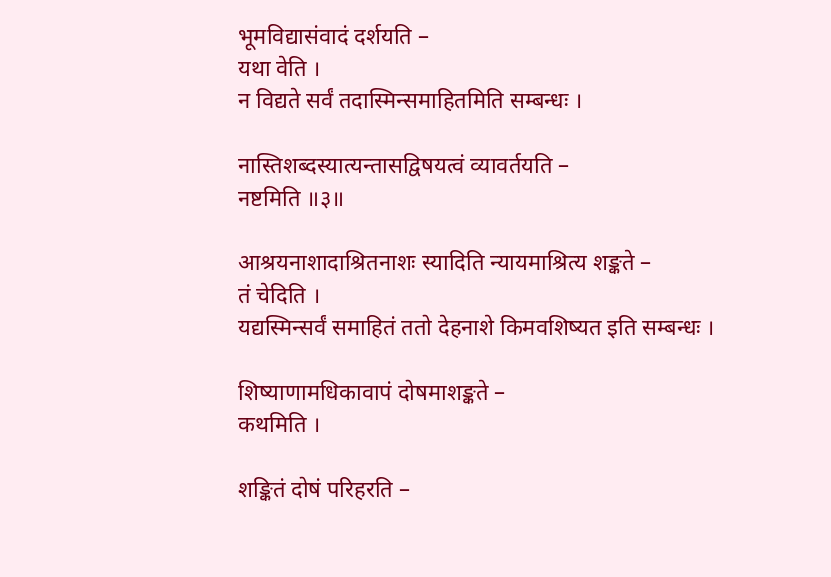भूमविद्यासंवादं दर्शयति –
यथा वेति ।
न विद्यते सर्वं तदास्मिन्समाहितमिति सम्बन्धः ।

नास्तिशब्दस्यात्यन्तासद्विषयत्वं व्यावर्तयति –
नष्टमिति ॥३॥

आश्रयनाशादाश्रितनाशः स्यादिति न्यायमाश्रित्य शङ्कते –
तं चेदिति ।
यद्यस्मिन्सर्वं समाहितं ततो देहनाशे किमवशिष्यत इति सम्बन्धः ।

शिष्याणामधिकावापं दोषमाशङ्कते –
कथमिति ।

शङ्कितं दोषं परिहरति –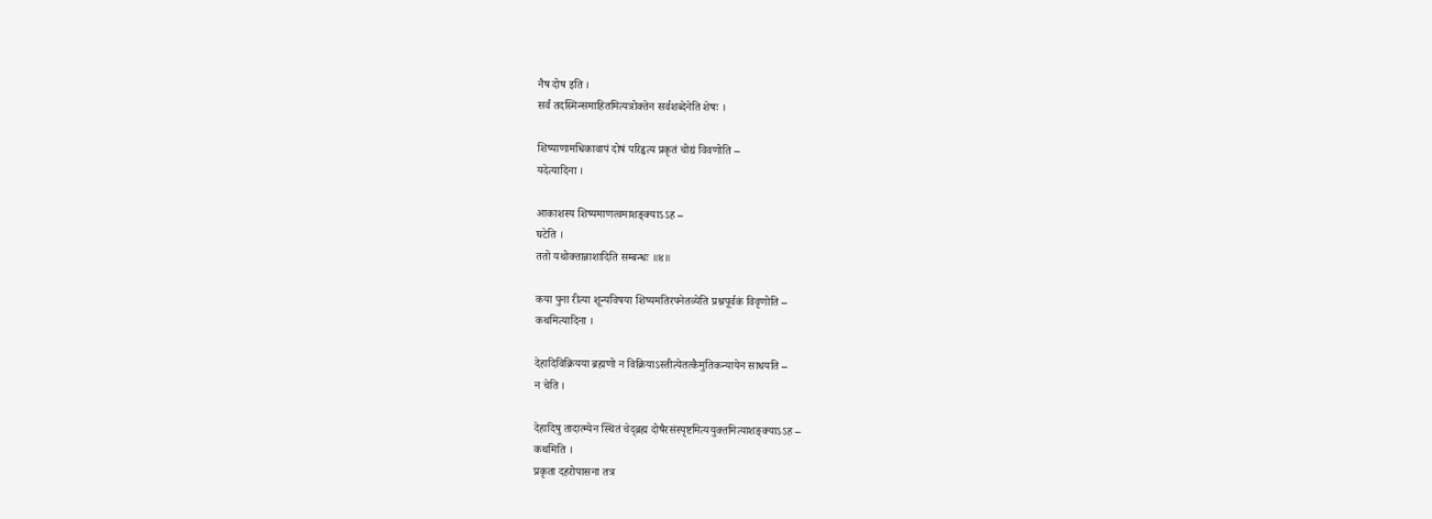नैष दोष इति ।
सर्वं तदस्मिन्समाहितमित्यत्रोक्तेन सर्वशब्देनेति शेषः ।

शिष्याणामधिकावापं दोषं परिहृत्य प्रकृतं चोद्यं विवणोति –
यदेत्यादिना ।

आकाशस्य शिष्यमाणत्वमाशङ्क्याऽऽह –
घटेति ।
ततो यथोक्तान्नाशादिति सम्बन्धः ॥४॥

कया पुना रीत्या शून्यविषया शिष्यमतिरपनेतव्येति प्रश्नपूर्वकं विवृणोति –
कथमित्यादिना ।

देहादिविक्रियया ब्रह्मणो न विक्रियाऽस्तीत्येतत्कैमुतिकन्यायेन साधयति –
न चेति ।

देहादिषु तादात्म्येन स्थितं चेद्ब्रह्म दोषैरसंस्पृष्टमित्ययुक्तमित्याशङ्क्याऽऽह –
कथमिति ।
प्रकृता दहरोपासना तत्र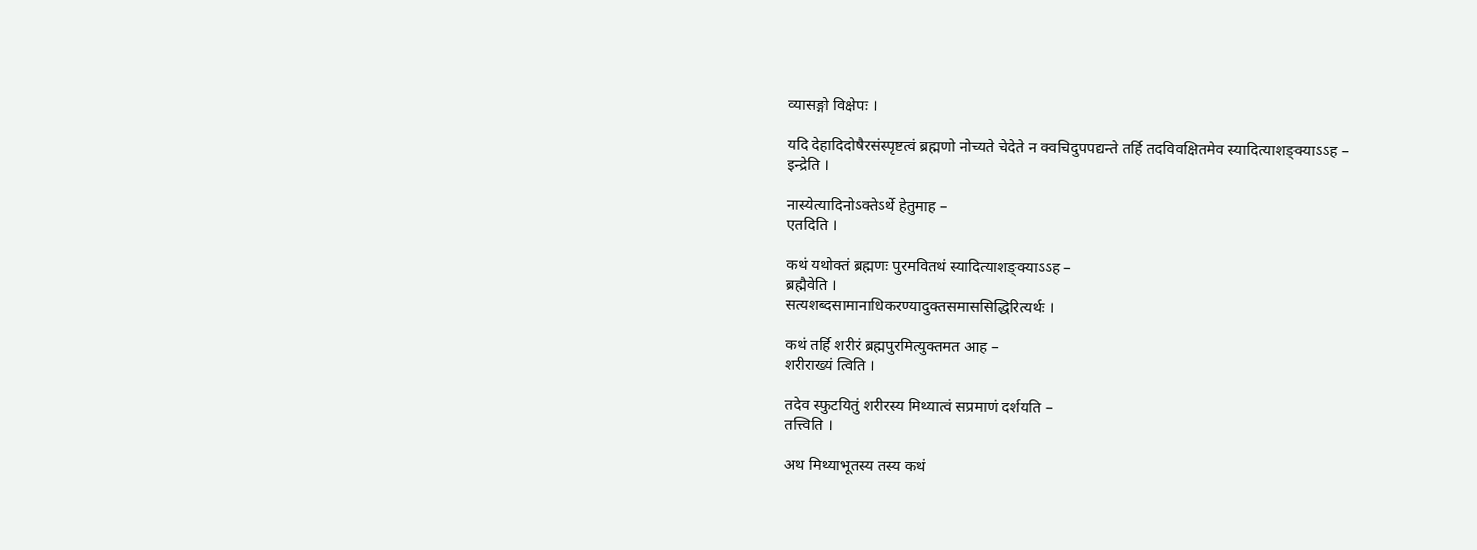व्यासङ्गो विक्षेपः ।

यदि देहादिदोषैरसंस्पृष्टत्वं ब्रह्मणो नोच्यते चेदेते न क्वचिदुपपद्यन्ते तर्हि तदविवक्षितमेव स्यादित्याशङ्क्याऽऽह –
इन्द्रेति ।

नास्येत्यादिनोऽक्तेऽर्थे हेतुमाह –
एतदिति ।

कथं यथोक्तं ब्रह्मणः पुरमवितथं स्यादित्याशङ्क्याऽऽह –
ब्रह्मैवेति ।
सत्यशब्दसामानाधिकरण्यादुक्तसमाससिद्धिरित्यर्थः ।

कथं तर्हि शरीरं ब्रह्मपुरमित्युक्तमत आह –
शरीराख्यं त्विति ।

तदेव स्फुटयितुं शरीरस्य मिथ्यात्वं सप्रमाणं दर्शयति –
तत्त्विति ।

अथ मिथ्याभूतस्य तस्य कथं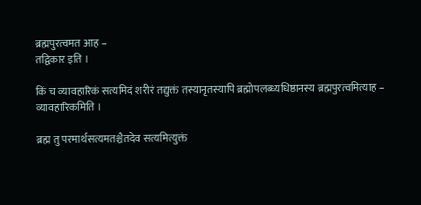ब्रह्मपुरत्वमत आह –
तद्विकार इति ।

किं च व्यावहारिकं सत्यमिदं शरीरं तद्युक्तं तस्यानृतस्यापि ब्रह्मोपलब्ध्यधिष्ठानस्य ब्रह्मपुरत्वमित्याह –
व्यावहारिकमिति ।

ब्रह्म तु परमार्थसत्यमतश्चैतदेव सत्यमित्युक्तं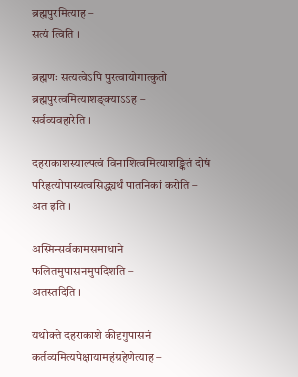ब्रह्मपुरमित्याह –
सत्यं त्विति ।

ब्रह्मणः सत्यत्वेऽपि पुरत्वायोगात्कुतो ब्रह्मपुरत्वमित्याशङ्क्याऽऽह –
सर्वव्यवहारेति ।

दहराकाशस्याल्पत्वं विनाशित्वमित्याशङ्कितं दोषं परिहृत्योपास्यत्वसिद्ध्यर्थं पातनिकां करोति –
अत इति ।

अस्मिन्सर्वकामसमाधाने फलितमुपासनमुपदिशति –
अतस्तदिति ।

यथोक्ते दहराकाशे कीदृगुपासनं कर्तव्यमित्यपेक्षायामहंग्रहेणेत्याह –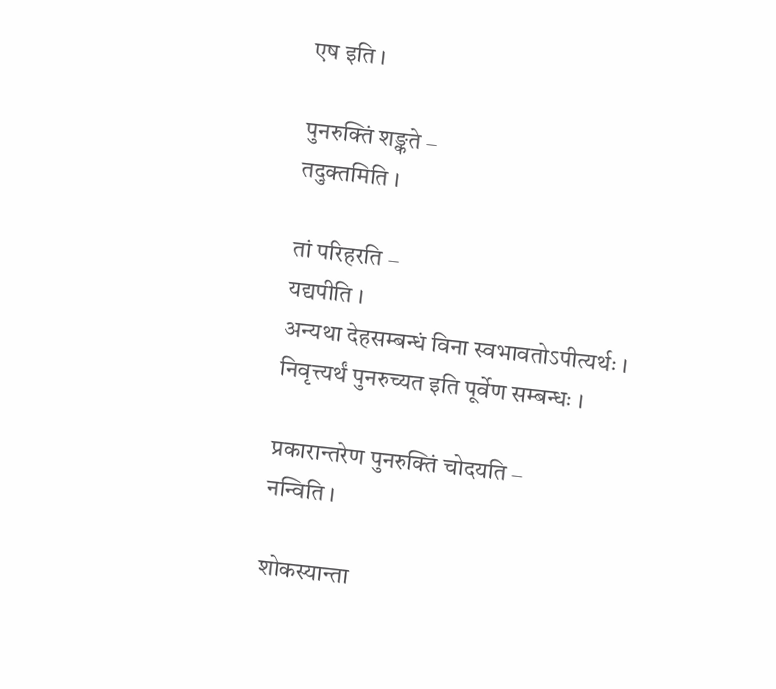एष इति ।

पुनरुक्तिं शङ्कते –
तदुक्तमिति ।

तां परिहरति –
यद्यपीति ।
अन्यथा देहसम्बन्धं विना स्वभावतोऽपीत्यर्थः । निवृत्त्यर्थं पुनरुच्यत इति पूर्वेण सम्बन्धः ।

प्रकारान्तरेण पुनरुक्तिं चोदयति –
नन्विति ।

शोकस्यान्ता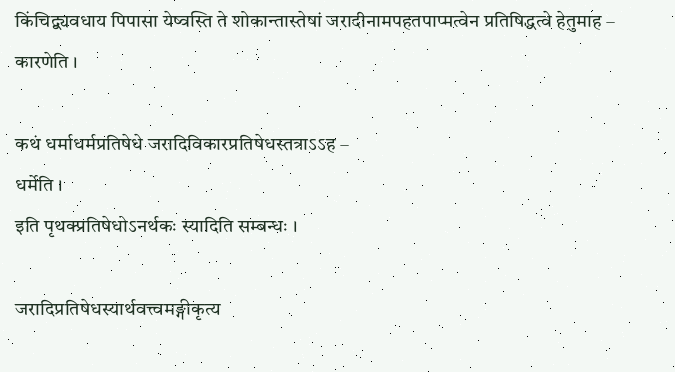किंचिद्व्यवधाय पिपासा येष्वस्ति ते शोकान्तास्तेषां जरादीनामपहतपाप्मत्वेन प्रतिषिद्धत्वे हेतुमाह –
कारणेति ।

कथं धर्माधर्मप्रतिषेधे जरादिविकारप्रतिषेधस्तत्राऽऽह –
धर्मेति ।
इति पृथक्प्रतिषेधोऽनर्थकः स्यादिति सम्बन्धः ।

जरादिप्रतिषेधस्यार्थवत्त्वमङ्गीकृत्य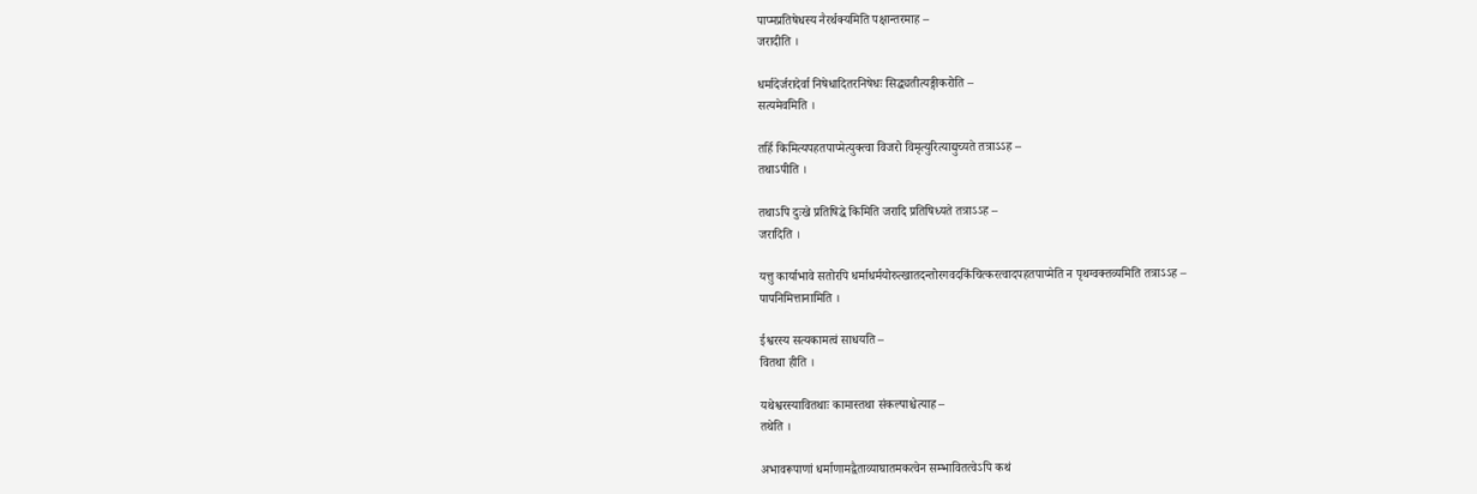पाप्मप्रतिषेधस्य नैरर्थक्यमिति पक्षान्तरमाह –
जरादीति ।

धर्मादेर्जरादेर्वा निषेधादितरनिषेधः सिद्ध्यतीत्यङ्गीकरोति –
सत्यमेवमिति ।

तर्हि किमित्यपहतपाप्मेत्युक्त्वा विजरो विमृत्युरित्याद्युच्यते तत्राऽऽह –
तथाऽपीति ।

तथाऽपि दुःखे प्रतिषिद्धे किमिति जरादि प्रतिषिध्यते तत्राऽऽह –
जरादिति ।

यत्तु कार्याभावे सतोरपि धर्माधर्मयोरुत्खातदन्तोरगवदकिंचित्करत्वादपहतपाप्मेति न पृथग्वक्तव्यमिति तत्राऽऽह –
पापनिमित्तानामिति ।

ईश्वरस्य सत्यकामत्वं साधयति –
वितथा हीति ।

यथेश्वरस्यावितथाः कामास्तथा संकल्पाश्चेत्याह –
तथेति ।

अभावरूपाणां धर्माणामद्वैताव्याघातमकत्वेन सम्भावितत्वेऽपि कथं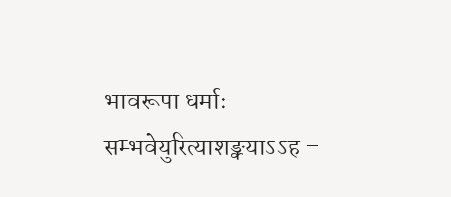भावरूपा धर्माः सम्भवेयुरित्याशङ्क्याऽऽह –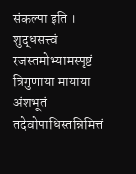संकल्पा इति ।
शुद्धसत्त्वं रजस्तमोभ्यामस्पृष्टं त्रिगुणाया मायाया अंशभूतं तदेवोपाधिस्तन्निमित्तं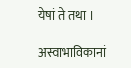येषां ते तथा ।

अस्वाभाविकानां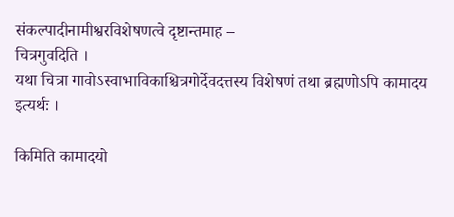संकल्पादीनामीश्वरविशेषणत्वे दृष्टान्तमाह –
चित्रगुवदिति ।
यथा चित्रा गावोऽस्वाभाविकाश्चित्रगोर्देवदत्तस्य विशेषणं तथा ब्रह्मणोऽपि कामादय इत्यर्थः ।

किमिति कामादयो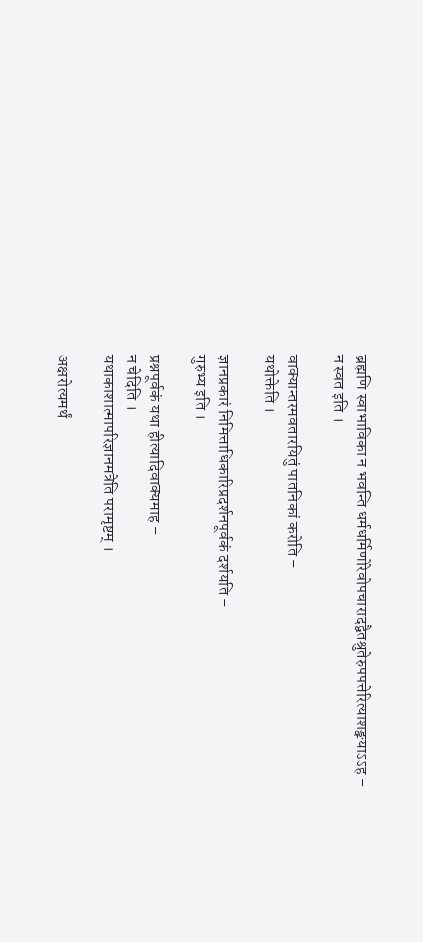ब्रह्मणि स्वाभाविका न भवन्ति धर्मधर्मिणोरेवोपचारादद्वैतश्रुतेरुपपत्तेरित्याशङ्क्याऽऽह –
न स्वत इति ।

वाक्यान्तरमवतारयितुं पातनिकां करोति –
यथोक्तेति ।

ज्ञानप्रकारं निमित्ताधिकारिप्रदर्शनपूर्वकं दर्शयति –
गुरुभ्य इति ।

प्रश्नपूर्वकं यथा हीत्यादिवाक्यमाह –
न चेदिति ।
यथाकाशात्मापरिज्ञानमत्रेति परामृष्टम् ।

अक्षरोत्यमर्थं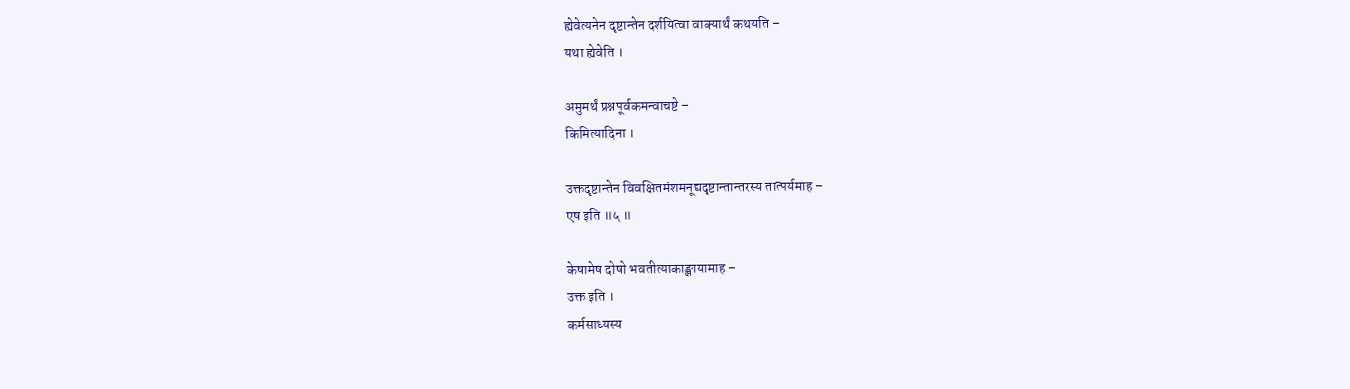ह्येवेत्यनेन दृष्टान्तेन दर्शयित्वा वाक्यार्थं कथयति –
यथा ह्येवेति ।

अमुमर्थं प्रश्नपूर्वकमन्वाचष्टे –
किमित्यादिना ।

उक्तदृष्टान्तेन विवक्षितमंशमनूद्यदृष्टान्तान्तरस्य तात्पर्यमाह –
एष इति ॥५ ॥

केषामेष दोषो भवतीत्याकाङ्क्षायामाह –
उक्त इति ।
कर्मसाध्यस्य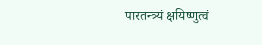पारतन्त्र्यं क्षयिष्णुत्वं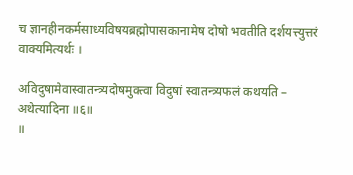च ज्ञानहीनकर्मसाध्यविषयब्रह्मोपासकानामेष दोषो भवतीति दर्शयत्त्युत्तरं वाक्यमित्यर्थः ।

अविदुषामेवास्वातन्त्र्यदोषमुक्त्वा विदुषां स्वातन्त्र्यफलं कथयति –
अथेत्यादिना ॥६॥
॥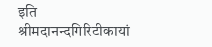इति श्रीमदानन्दगिरिटीकायां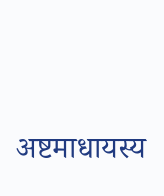अष्टमाधायस्य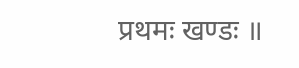प्रथमः खण्डः ॥